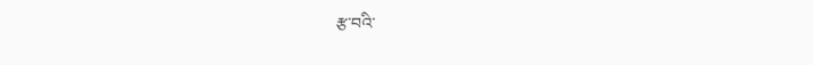རྩ་བའི་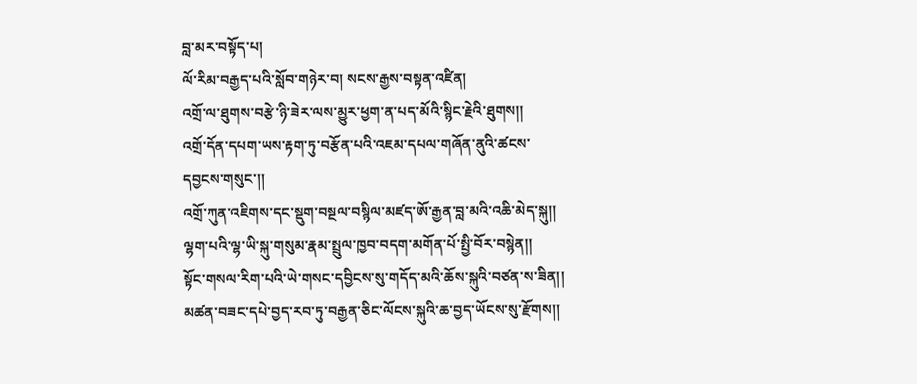བླ་མར་བསྟོད་པ།
ལོ་རིམ་བརྒྱད་པའི་སློབ་གཉེར་བ། སངས་རྒྱས་བསྟན་འཛིན།
འགྲོ་ལ་ཐུགས་བརྩེ་ཉི་ཟེར་ལས་མྱུར་ཕྱག་ན་པད་མོའི་སྙིང་རྗེའི་ཐུགས།།
འགྲོ་དོན་དཔག་ཡས་རྟག་ཏུ་བརྩོན་པའི་འཇམ་དཔལ་གཞོན་ནུའི་ཚངས་དབྱངས་གསུང་།།
འགྲོ་ཀུན་འཇིགས་དང་སྡུག་བསྔལ་བསྙིལ་མཛད་ཨོ་རྒྱན་བླ་མའི་འཆི་མེད་སྐུ།།
ལྷག་པའི་ལྷ་ཡི་སྐུ་གསུམ་རྣམ་སྤྲུལ་ཁྱབ་བདག་མགོན་པོ་སྤྱི་བོར་བསྙེན།།
སྟོང་གསལ་རིག་པའི་ཡེ་གསང་དབྱིངས་སུ་གདོད་མའི་ཆོས་སྐུའི་བཙན་ས་ཟིན།།
མཚན་བཟང་དཔེ་བྱད་རབ་ཏུ་བརྒྱན་ཅིང་ལོངས་སྐུའི་ཆ་བྱད་ཡོངས་སུ་རྫོགས།།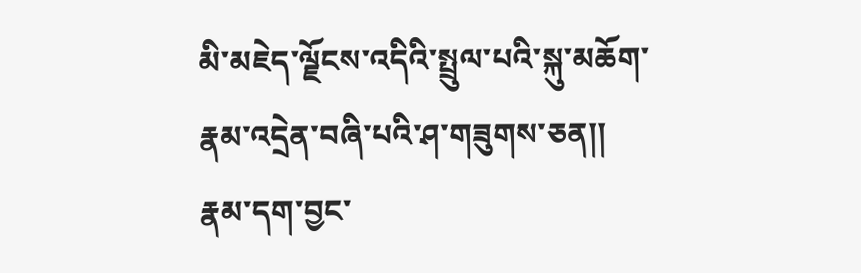མི་མཇེད་ལྗོངས་འདིའི་སྤྲུལ་པའི་སྐུ་མཆོག་རྣམ་འདྲེན་བཞི་པའི་ཤ་གཟུགས་ཅན།།
རྣམ་དག་བྱང་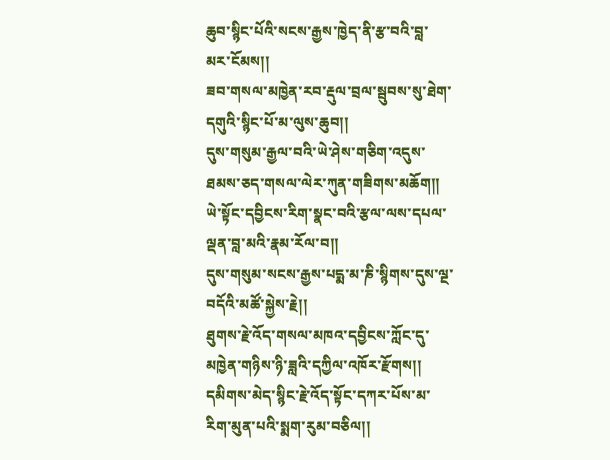ཆུབ་སྙིང་པོའི་སངས་རྒྱས་ཁྱེད་ནི་རྩ་བའི་བླ་མར་ངོམས།།
ཟབ་གསལ་མཁྱེན་རབ་རྡུལ་བྲལ་སྦུབས་སུ་ཐེག་དགུའི་སྙིང་པོ་མ་ལུས་ཆུབ།།
དུས་གསུམ་རྒྱལ་བའི་ཡེ་ཤེས་གཅིག་འདུས་ཐམས་ཅད་གསལ་ལེར་ཀུན་གཟིགས་མཆོག།།
ཡེ་སྟོང་དབྱིངས་རིག་སྣང་བའི་རྩལ་ལས་དཔལ་ལྡན་བླ་མའི་རྣམ་རོལ་བ།།
དུས་གསུམ་སངས་རྒྱས་པདྨ་མ་ཎི་སྙིགས་དུས་ལྔ་བདོའི་མཚོ་སྐྱེས་རྗེ།།
ཐུགས་རྗེ་འོད་གསལ་མཁའ་དབྱིངས་ཀློང་དུ་མཁྱེན་གཉིས་ཉི་ཟླའི་དཀྱིལ་འཁོར་རྫོགས།།
དམིགས་མེད་སྙིང་རྗེ་འོད་སྟོང་དཀར་པོས་མ་རིག་མུན་པའི་སྨག་རུམ་བཅིལ།།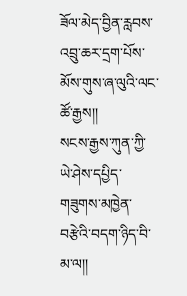ཟོལ་མེད་བྱིན་རླབས་འབྲུ་ཆར་དྲག་པོས་མོས་གུས་ཞ་ལུའི་ལང་ཚོ་རྒྱས།།
སངས་རྒྱས་ཀུན་ཀྱི་ཡེ་ཤེས་དཔྱིད་གཟུགས་མཁྱེན་བརྩེའི་བདག་ཉིད་བི་མ་ལ།།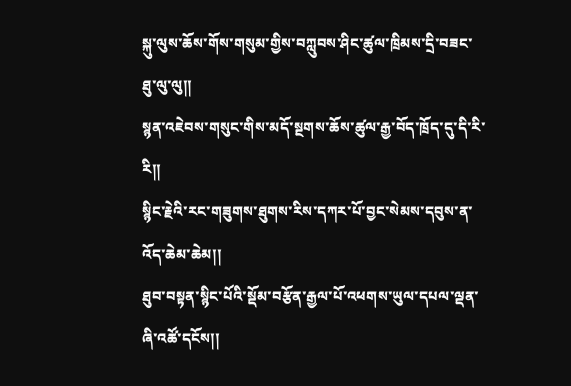སྐུ་ལུས་ཆོས་གོས་གསུམ་གྱིས་བཀླུབས་ཤིང་ཚུལ་ཁྲིམས་དྲི་བཟང་ཐུ་ལུ་ལུ།།
སྙན་འཇེབས་གསུང་གིས་མདོ་སྔགས་ཆོས་ཚུལ་རྒྱ་བོད་ཁྲོད་དུ་དི་རི་རི།།
སྙིང་རྗེའི་རང་གཟུགས་ཐུགས་རིས་དཀར་པོ་བྱང་སེམས་དབུས་ན་འོད་ཆེམ་ཆེམ།།
ཐུབ་བསྟན་སྙིང་པོའི་སྡོམ་བརྩོན་རྒྱལ་པོ་འཕགས་ཡུལ་དཔལ་ལྡན་ཞི་འཚོ་དངོས།།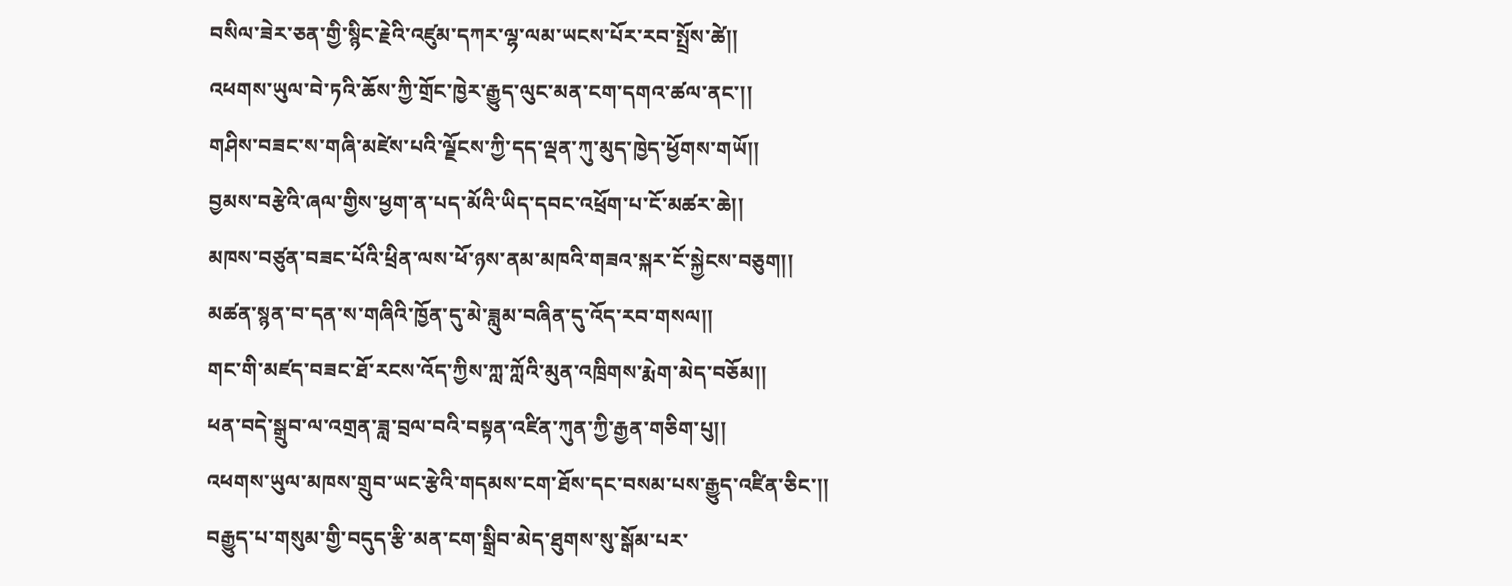བསིལ་ཟེར་ཅན་གྱི་སྙིང་རྗེའི་འཛུམ་དཀར་ལྷ་ལམ་ཡངས་པོར་རབ་སྤྲོས་ཚེ།།
འཕགས་ཡུལ་བེ་ཏའི་ཆོས་ཀྱི་གྲོང་ཁྱེར་རྒྱུད་ལུང་མན་ངག་དགའ་ཚལ་ནང་།།
གཤིས་བཟང་ས་གཞི་མཛེས་པའི་ལྗོངས་ཀྱི་དད་ལྡན་ཀུ་མུད་ཁྱེད་ཕྱོགས་གཡོ།།
བྱམས་བརྩེའི་ཞལ་གྱིས་ཕྱག་ན་པད་མོའི་ཡིད་དབང་འཕྲོག་པ་ངོ་མཚར་ཆེ།།
མཁས་བཙུན་བཟང་པོའི་ཕྲིན་ལས་ཕོ་ཉས་ནམ་མཁའི་གཟའ་སྐར་ངོ་སྐྱེངས་བཅུག།།
མཚན་སྙན་བ་དན་ས་གཞིའི་ཁྱོན་དུ་མེ་ཟླུམ་བཞིན་དུ་འོད་རབ་གསལ།།
གང་གི་མཛད་བཟང་ཐོ་རངས་འོད་ཀྱིས་ཀླ་ཀློའི་མུན་འཁྲིགས་རྨེག་མེད་བཅོམ།།
ཕན་བདེ་སྒྲུབ་ལ་འགྲན་ཟླ་བྲལ་བའི་བསྟན་འཛིན་ཀུན་ཀྱི་རྒྱན་གཅིག་པུ།།
འཕགས་ཡུལ་མཁས་གྲུབ་ཡང་རྩེའི་གདམས་ངག་ཐོས་དང་བསམ་པས་རྒྱུད་འཛིན་ཅིང་།།
བརྒྱུད་པ་གསུམ་གྱི་བདུད་རྩི་མན་ངག་སྒྲིབ་མེད་ཐུགས་སུ་སྒོམ་པར་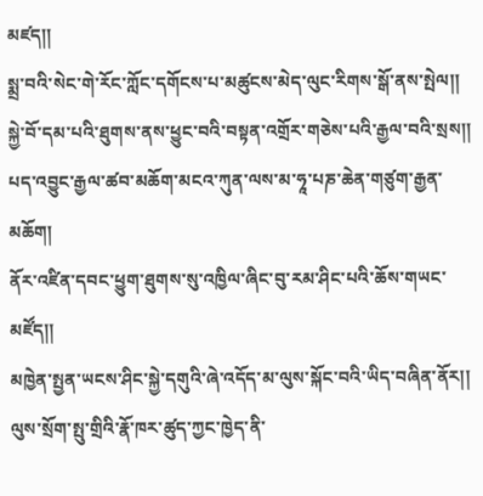མཛད།།
སྨྲ་བའི་སེང་གེ་རོང་ཀློང་དགོངས་པ་མཚུངས་མེད་ལུང་རིགས་སྒོ་ནས་སྤེལ།།
སྐྱེ་བོ་དམ་པའི་ཐུགས་ནས་ཕྱུང་བའི་བསྟན་འགྲོར་གཅེས་པའི་རྒྱལ་བའི་སྲས།།
པད་འབྱུང་རྒྱལ་ཚབ་མཆོག་མངའ་ཀུན་ལས་མ་ཧཱ་པཎ་ཆེན་གཙུག་རྒྱན་མཆོག།
ནོར་འཛིན་དབང་ཕྱུག་ཐུགས་སུ་འཁྱིལ་ཞིང་བུ་རམ་ཤིང་པའི་ཆོས་གཡང་མཛོད།།
མཁྱེན་སྤྱན་ཡངས་ཤིང་སྐྱེ་དགུའི་ཞེ་འདོད་མ་ལུས་སྐོང་བའི་ཡིད་བཞིན་ནོར།།
ལུས་སྲོག་སྤུ་གྲིའི་རྣོ་ཁར་ཚུད་ཀྱང་ཁྱེད་ནི་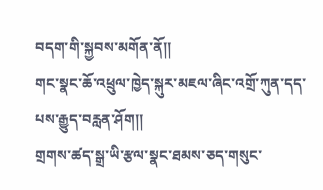བདག་གི་སྐྱབས་མགོན་ནོ།།
གང་སྣང་ཆོ་འཕྲུལ་ཁྱེད་སྐུར་མཇལ་ཞིང་འགྲོ་ཀུན་དད་པས་རྒྱུད་བརླན་ཤོག།།
གྲགས་ཚད་སྒྲ་ཡི་རྩལ་སྣང་ཐམས་ཅད་གསུང་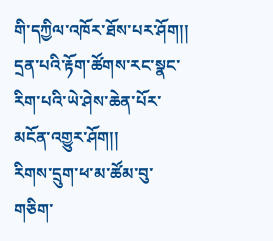གི་དཀྱིལ་འཁོར་ཐོས་པར་ཤོག།།
དྲན་པའི་རྟོག་ཚོགས་རང་སྣང་རིག་པའི་ཡེ་ཤེས་ཆེན་པོར་མངོན་འགྱུར་ཤོག།།
རིགས་དྲུག་ཕ་མ་ཚོམ་བུ་གཅིག་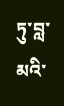ཏུ་བླ་མའི་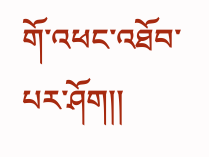གོ་འཕང་འཐོབ་པར་ཤོག།།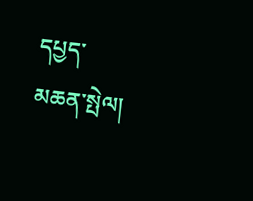དཔྱད་མཆན་སྤེལ།